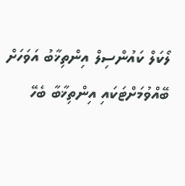ލޯކަލް ކައުންސިލް އިންތިޚާބު އަވަހަށް ބޭއްވުމަށްޓަކައި އިންތިޚާބާ ބެހޭ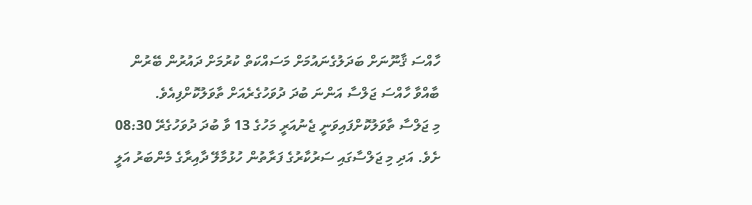ހާއްސަ ޤާނޫނަށް ބަދަލުގެނައުމަށް މަސައްކަތް ކުރުމަށް ދައުރުން ބޭރުން ބާއްވާ ހާއްސަ ޖަލްސާ އަންނަ ބުދަ ދުވަހުގެރެއަށް ތާވަލުކޮށްފިއެވެ.
މި ޖަލްސާ ތާވަލުކޮށްފައިވަނީ ޖެނުއަރީ މަހުގެ 13 ވާ ބުދަ ދުވަހުގެރޭ 08:30 ށެވެ. އަދި މި ޖަލްސާގައި ސަރުކާރުގެ ފަރާތުން ހުޅުމާލޭ ދާއިރާގެ މެންބަރު އަލީ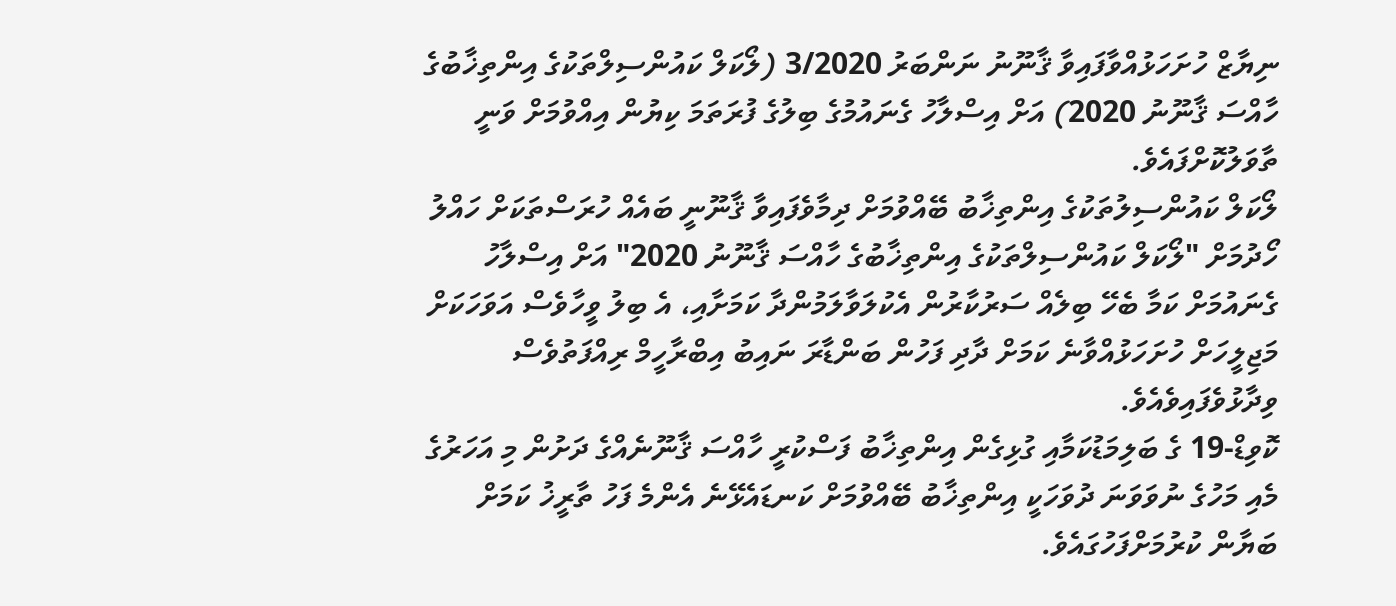ނިޔާޒް ހުށަހަޅުއްވާފައިވާ ޤާނޫނު ނަންބަރު 3/2020 (ލޯކަލް ކައުންސިލްތަކުގެ އިންތިޚާބުގެ ހާއްސަ ޤާނޫނު 2020) އަށް އިސްލާހު ގެނައުމުގެ ބިލުގެ ފުރަތަމަ ކިޔުން އިއްވުމަށް ވަނީ ތާވަލުކޮށްފައެވެ.
ލޯކަލް ކައުންސިލުތަކުގެ އިންތިޚާބު ބޭއްވުމަށް ދިމާވެފައިވާ ޤާނޫނީ ބައެއް ހުރަސްތަކަށް ހައްލު ހޯދުމަށް "ލޯކަލް ކައުންސިލްތަކުގެ އިންތިޚާބުގެ ހާއްސަ ޤާނޫނު 2020" އަށް އިސްލާހު ގެނައުމަށް ކަމާ ބެހޭ ބިލެއް ސަރުކާރުން އެކުލަވާލަމުންދާ ކަމަށާއި، އެ ބިލު ވީހާވެސް އަވަހަކަށް މަޖިލީހަށް ހުށަހަޅުއްވާނެ ކަމަށް ދާދި ފަހުން ބަންޑާރަ ނައިބު އިބްރާހީމް ރިއްފަތުވެސް ވިދާޅުވެފައިވެއެވެ.
ކޮވިޑް-19 ގެ ބަލިމަޑުކަމާއި ގުޅިގެން އިންތިޚާބު ފަސްކުރީ ހާއްސަ ޤާނޫނެއްގެ ދަށުން މި އަހަރުގެ މެއި މަހުގެ ނުވަވަނަ ދުވަހަކީ އިންތިޚާބު ބޭއްވުމަށް ކަނޑައެޅޭނެ އެންމެ ފަހު ތާރީޚު ކަމަށް ބަޔާން ކުރުމަށްފަހުގައެވެ.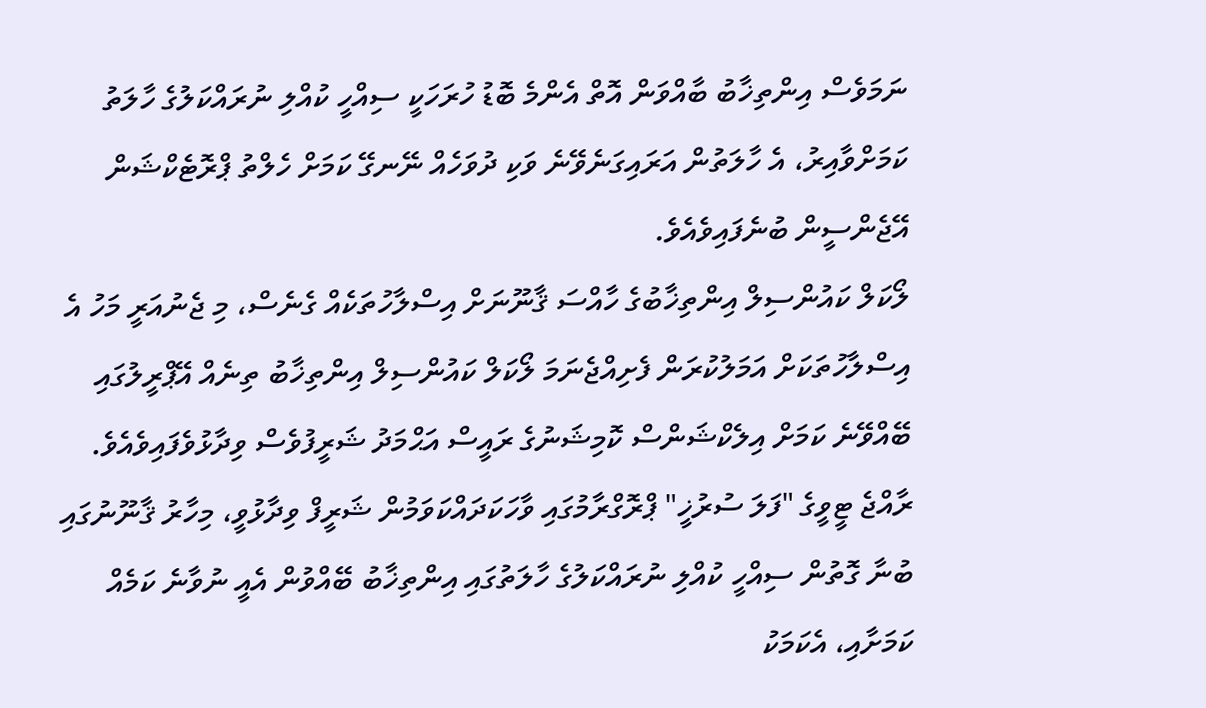ނަމަވެސް އިންތިޚާބު ބާއްވަން އޮތް އެންމެ ބޮޑު ހުރަހަކީ ސިއްހީ ކުއްލި ނުރައްކަލުގެ ހާލަތު ކަމަށްވާއިރު، އެ ހާލަތުން އަރައިގަނެވޭނެ ވަކި ދުވަހެއް ނޭނގޭ ކަމަށް ހެލްތު ޕްރޮޓެކްޝަން އޭޖެންސީން ބުނެފައިވެއެވެ.
ލޯކަލް ކައުންސިލް އިންތިޚާބުގެ ހާއްސަ ޤާނޫނަށް އިސްލާހުތަކެއް ގެނެސް، މި ޖެނުއަރީ މަހު އެ އިސްލާހުތަކަށް އަމަލުކުރަން ފެށިއްޖެނަމަ ލޯކަލް ކައުންސިލް އިންތިޚާބު ތިނެއް އޭޕްރީލުގައި ބޭއްވޭނެ ކަމަށް އިލެކްޝަންސް ކޮމިޝަނުގެ ރައީސް އަޙްމަދު ޝަރީފުވެސް ވިދާޅުވެފައިވެއެވެ.
ރާއްޖެ ޓީވީގެ "ފަލަ ސުރުޚީ" ޕްރޮގްރާމުގައި ވާހަކަދައްކަވަމުން ޝަރީފް ވިދާޅުވީ، މިހާރު ޤާނޫނުގައި ބުނާ ގޮތުން ސިއްހީ ކުއްލި ނުރައްކަލުގެ ހާލަތުގައި އިންތިޚާބު ބޭއްވުން އެއީ ނުވާނެ ކަމެއް ކަމަށާއި، އެކަމަކު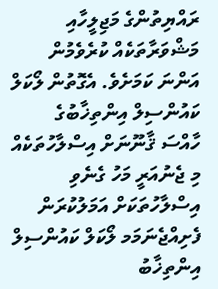ރައްޔިތުންގެ މަޖިލީހާއި މަޝްވަރާތަކެއް ކުރެވެމުން އަންނަ ކަމަށެވެ. އެގޮތުން ލޯކަލް ކައުންސިލް އިންތިޚާބުގެ ހާއްސަ ޤާނޫނަށް އިސްލާހުތަކެއް މި ޖެނުއަރީ މަހު ގެނެވި އިސްލާހުތަކަށް އަމަލުކުރަން ފެށިއްޖެނަމަމ ލޯކަލް ކައުންސިލް އިންތިޚާބު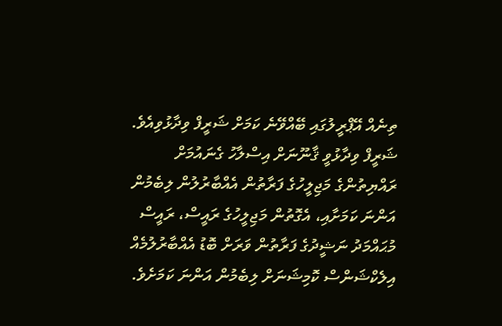ތިނެއް އޭޕްރީލުގައި ބޭއްވޭނެ ކަމަށް ޝަރީފް ވިދާޅުވިއެވެ.
ޝަރީފް ވިދާޅުވީ ޤާނޫނަށް އިސްލާހު ގެނައުމަށް ރައްޔިތުންގެ މަޖިލީހުގެ ފަރާތުން އެއްބާރުލުން ލިބެމުން އަންނަ ކަމަށާއި، އެގޮތުން މަޖިލީހުގެ ރައީސް، ރައީސް މުޙައްމަދު ނަޝީދުގެ ފަރާތުން ވަރަށް ބޮޑު އެއްބާރުލުމެއް އިލެކްޝަންސް ކޮމިޝަނަށް ލިބެމުން އަންނަ ކަމަށެވެ.